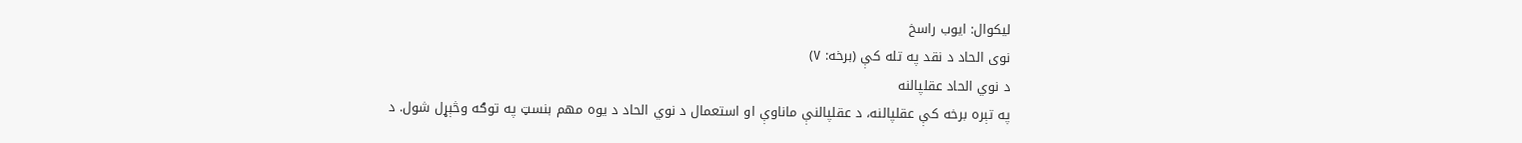لیکوال: ایوب راسخ
نوی الحاد د نقد په تله کې (برخه: ۷)
د نوي الحاد عقلپالنه
په تېره برخه کې عقلپالنه، د عقلپالنې ماناوې او استعمال د نوي الحاد د یوه مهم بنسټ په توګه وڅېړل شول. د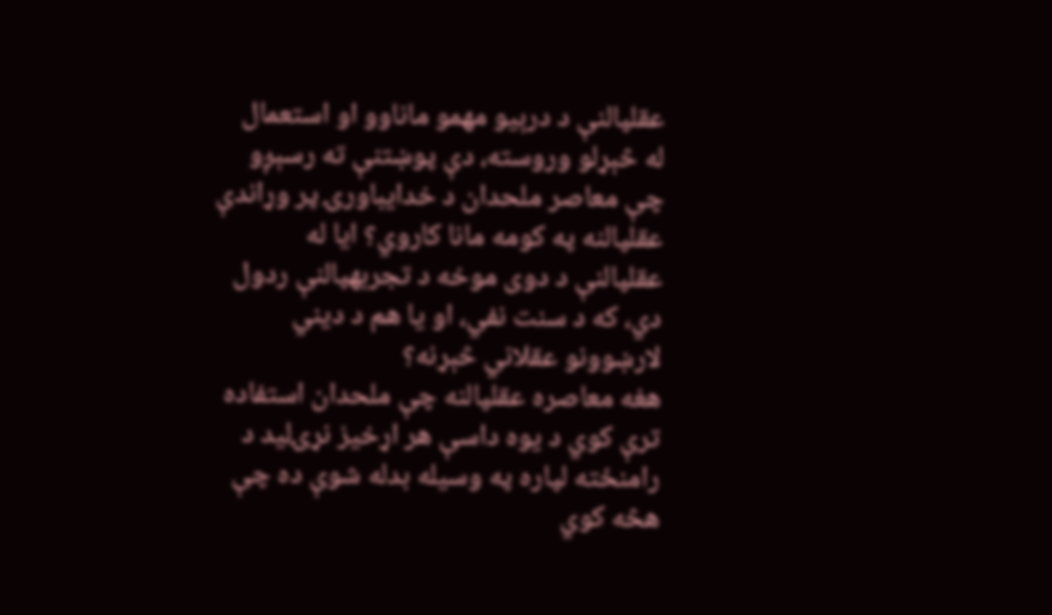عقلپالنې د درېیو مهمو ماناوو او استعمال له څېړلو وروسته، دې پوښتنې ته رسېږو چې معاصر ملحدان د خدایباورۍ پر وړاندې عقلپالنه په کومه مانا کاروي؟ ایا له عقلپالنې د دوی موخه د تجربهپالنې ردول دي، که د سنت نفي، او یا هم د دیني لارښوونو عقلاني څېړنه؟
هغه معاصره عقلپالنه چې ملحدان استفاده ترې کوي د یوه داسې هر اړخیز نړۍلید د رامنځته لپاره په وسیله بدله شوې ده چې هڅه کوي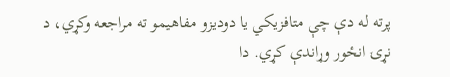پرته له دې چې متافزیکي یا دودیزو مفاهیمو ته مراجعه وکړي، د نړۍ انځور وړاندې کړي. دا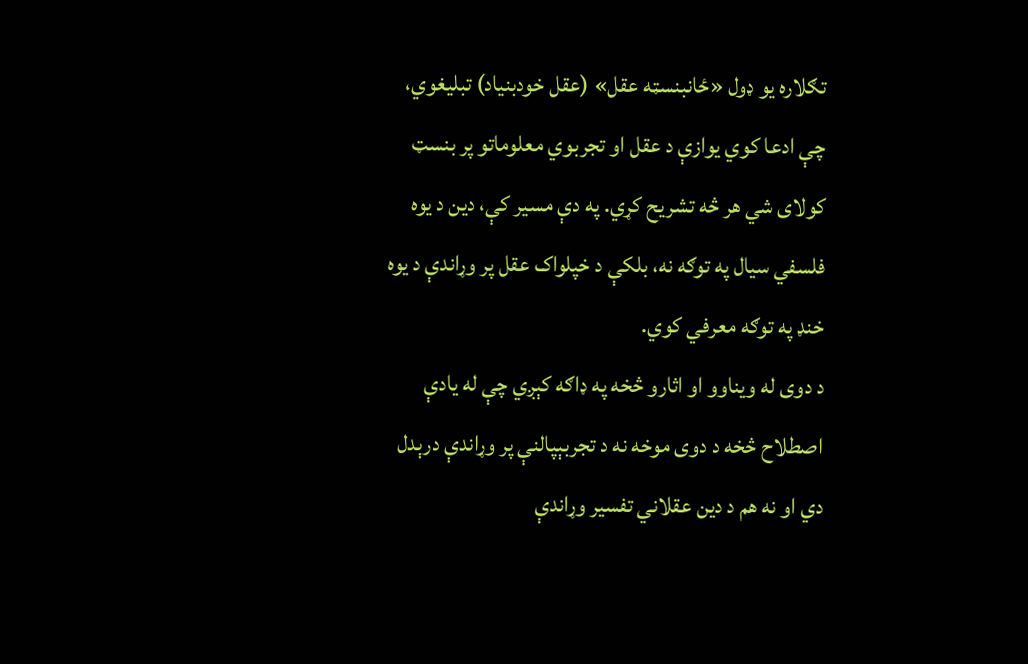تګلاره یو ډول «ځانبنسټه عقل» (عقل خودبنیاد) تبلیغوي، چې ادعا کوي یوازې د عقل او تجربوي معلوماتو پر بنسټ کولای شي هر څه تشریح کړي. په دې مسیر کې، دین د یوه فلسفي سیال په توګه نه، بلکې د خپلواک عقل پر وړاندې د یوه خنډ په توګه معرفي کوي.
د دوی له ویناوو او اثارو څخه په ډاګه کېږي چې له یادې اصطلاح څخه د دوی موخه نه د تجربېپالنې پر وړاندې درېدل دي او نه هم د دین عقلاني تفسیر وړاندې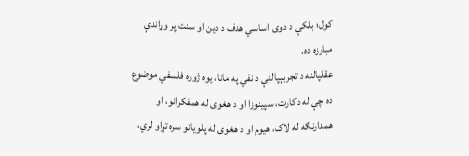کول؛ بلکې د دوی اساسي هدف د دین او سنت پر وړاندې مبارزه ده.
عقلپالنه د تجربېپالنې د نفي په مانا، یوه ژوره فلسفي موضوع ده چې له دکارت، سپینوزا او د هغوی له همفکرانو، او همدارنګه له لاک، هیوم او د هغوی له پلویانو سره تړاو لري،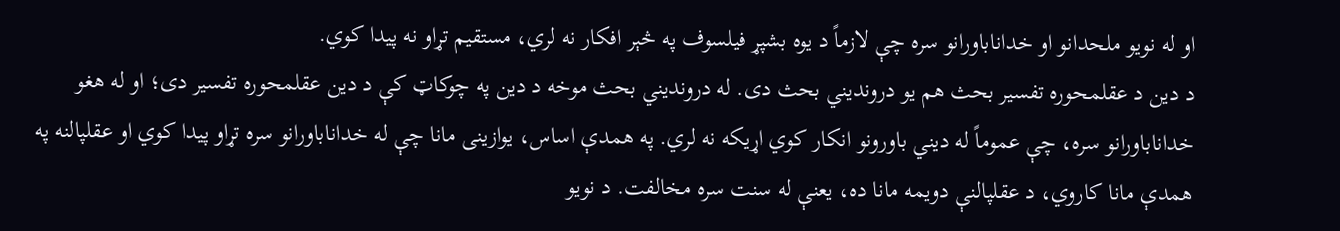او له نویو ملحدانو او خداناباورانو سره چې لازماً د یوه بشپړ فیلسوف په څېر افکار نه لري، مستقیم تړاو نه پیدا کوي.
د دین د عقلمحوره تفسیر بحث هم یو دروندیني بحث دی. له دروندیني بحث موخه د دین په چوکاټ کې د دین عقلمحوره تفسیر دی؛ او له هغو خداناباورانو سره، چې عموماً له دیني باورونو انکار کوي اړیکه نه لري. په همدې اساس، یوازینی مانا چې له خداناباورانو سره تړاو پیدا کوي او عقلپالنه په همدې مانا کاروي، د عقلپالنې دویمه مانا ده، یعنې له سنت سره مخالفت. د نویو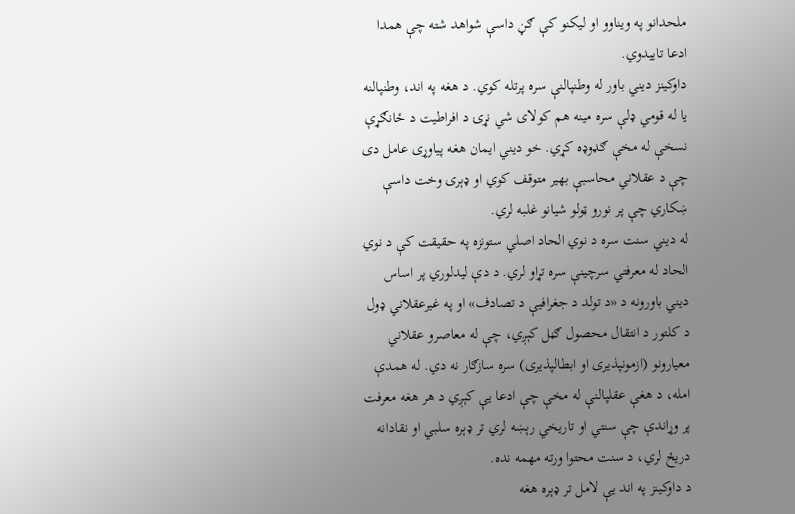ملحدانو په ویناوو او لیکنو کې ګڼ داسې شواهد شته چې همدا ادعا تاییدوي.
داوکینز دیني باور له وطنپالنې سره پرتله کوي. د هغه په اند، وطنپالنه یا له قومي ډلې سره مینه هم کولای شي نړۍ د افراطیت د ځانګړې نسخې له مخې ګډوډه کړي. خو دیني ایمان هغه پیاوړی عامل دی چې د عقلاني محاسبې بهیر متوقف کوي او ډېری وخت داسې ښکاري چې پر نورو ټولو شیانو غلبه لري.
له دیني سنت سره د نوي الحاد اصلي ستونزه په حقیقت کې د نوي الحاد له معرفتي سرچینې سره تړاو لري. د دې لیدلوري پر اساس دیني باورونه د «د تولد د جغرافیې د تصادف» او په غیرعقلاني ډول د کلتور د انتقال محصول ګڼل کېږي، چې له معاصرو عقلاني معیارونو (ازمونپذیری او ابطالپذیری) سره سازګار نه دي. له همدې امله، د هغې عقلپالنې له مخې چې ادعا یې کېږي د هر هغه معرفت پر وړاندې چې سنتي او تاریخي رېښه لري تر ډېره سلبي او نقادانه دریځ لري، د سنت محتوا ورته مهمه نده.
د داوکینز په اند یې لامل تر ډېره هغه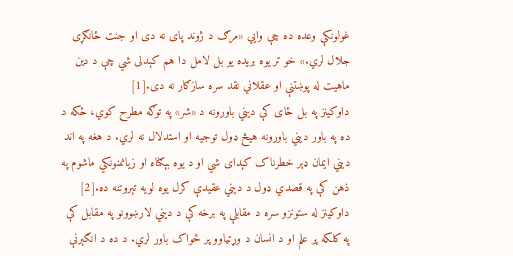غولونکې وعده ده چې وایي «مرګ د ژوند پای نه دی او جنت ځانګړی جلال لري.» خو تر یوه بریده یو بل لامل دا هم کېدلی شي چې د دین ماهیت له پوښتنې او عقلاني نقد سره سازګار نه دی.[1]
داوکینز په بل ځای کې دیني باورونه د «شر» په توګه مطرح کوي، ځکه د ده په باور دیني باورونه هیڅ ډول توجیه او استدلال نه لري. د هغه په اند دیني ایمان ډېر خطرناک کېدای شي او د یوه بېګناه او زیانمنونکي ماشوم په ذهن کې په قصدي ډول د دیني عقیدې کرل یوه لویه تېروتنه ده.[2]
داوکینز له ستونزو سره د مقابلې په برخه کې د دیني لارښوونو په مقابل کې په کلکه پر علم او د انسان د وړتیاوو پر ځواک باور لري. د ده د انګېرنې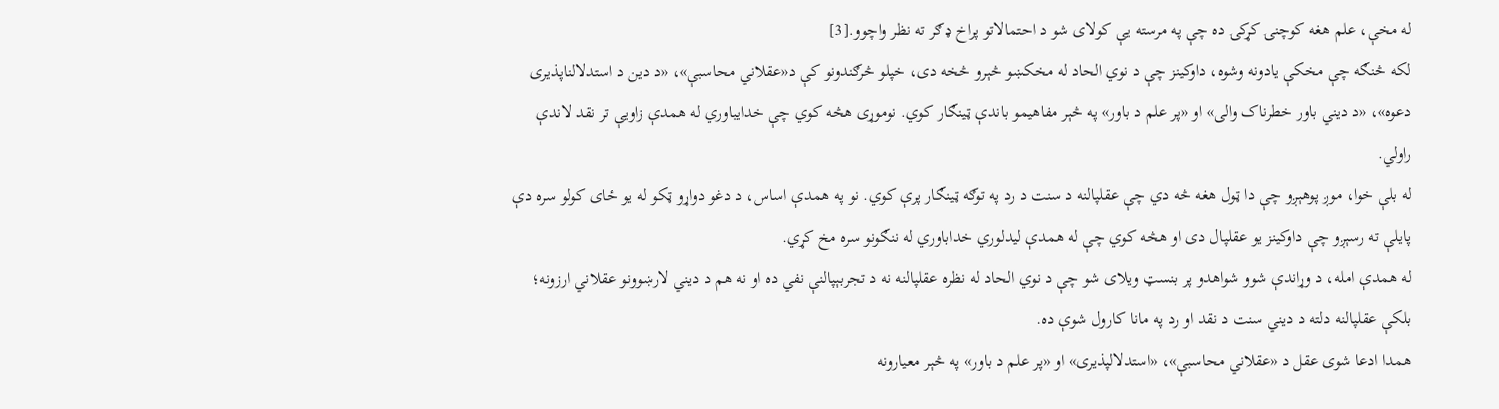له مخې، علم هغه کوچنۍ کړکۍ ده چې په مرسته یې کولای شو د احتمالاتو پراخ ډګر ته نظر واچوو.[3]
لکه څنګه چې مخکې یادونه وشوه، داوکینز چې د نوي الحاد له مخکښو څېرو څخه دی، خپلو څرګندونو کې د«عقلاني محاسبې»، «د دین د استدلالناپذیری دعوه»، «د دیني باور خطرناک والی» او «پر علم د باور» په څېر مفاهیمو باندې ټینګار کوي. نوموړی هڅه کوي چې خدایباوري له همدې زاویې تر نقد لاندې راولي.
له بلې خوا، موږ پوهېږو چې دا ټول هغه څه دي چې عقلپالنه د سنت د رد په توګه ټینګار پرې کوي. نو په همدې اساس، د دغو دواړو ټکو له یو ځای کولو سره دې پایلې ته رسېږو چې داوکینز یو عقلپال دی او هڅه کوي چې له همدې لیدلوري خداباوري له ننګونو سره مخ کړي.
له همدې امله، د وړاندې شوو شواهدو پر بنسټ ویلای شو چې د نوي الحاد له نظره عقلپالنه نه د تجربېپالنې نفي ده او نه هم د دیني لارښوونو عقلاني ارزونه؛ بلکې عقلپالنه دلته د دیني سنت د نقد او رد په مانا کارول شوې ده.
همدا ادعا شوی عقل د «عقلاني محاسبې»، «استدلالپذیری» او «پر علم د باور» په څېر معیارونه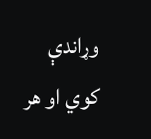وړاندې کوي او هر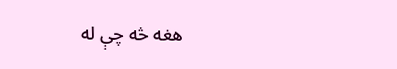هغه څه چې له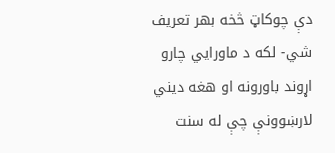دې چوکاټ څخه بهر تعریف شي- لکه د ماورايي چارو اړوند باورونه او هغه دیني لارښوونې چې له سنت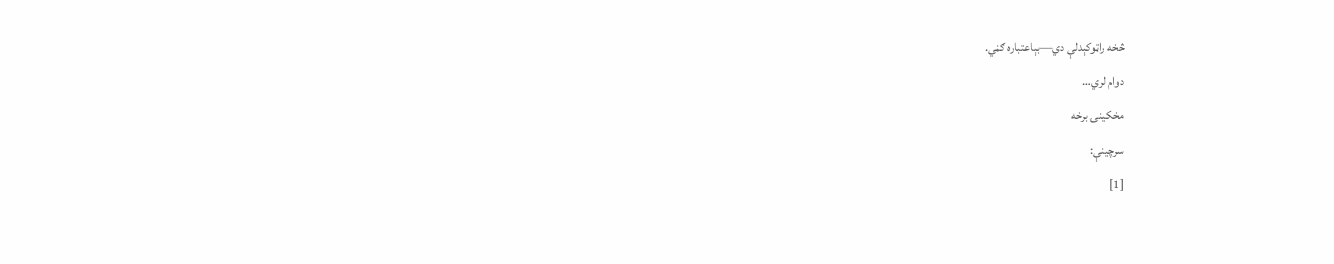څخه راټوکېدلې دي—بېاعتباره ګڼي.
دوام لري…
مخکینۍ برخه
سرچینې:
[1]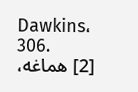Dawkins، 306.
[2] هماغه،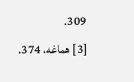309.
[3] هماغه، 374.